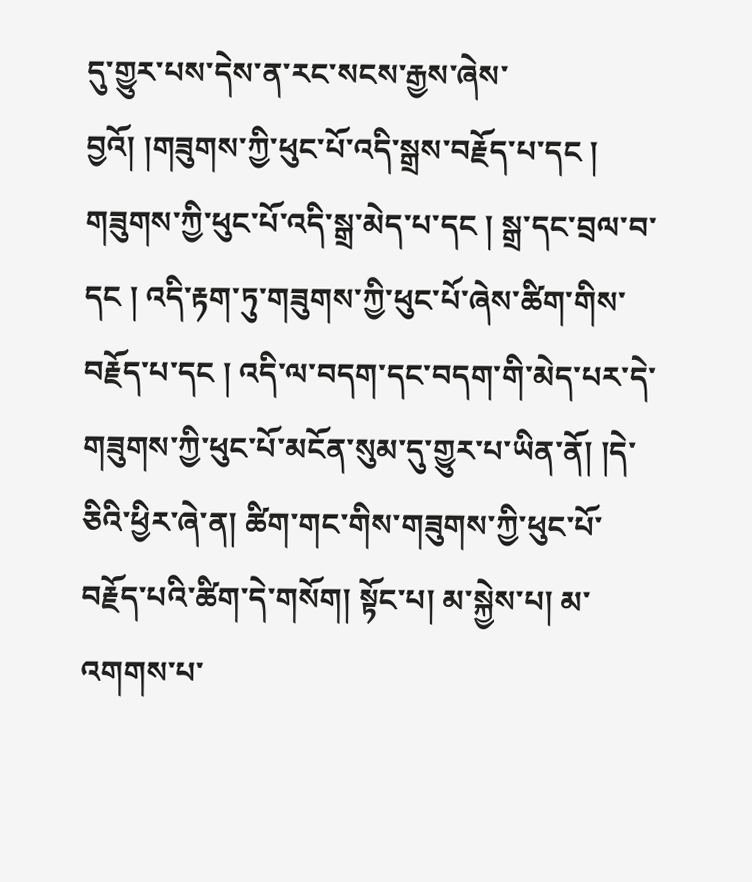དུ་གྱུར་པས་དེས་ན་རང་སངས་རྒྱས་ཞེས་བྱའོ། །གཟུགས་ཀྱི་ཕུང་པོ་འདི་སྒྲས་བརྗོད་པ་དང ། གཟུགས་ཀྱི་ཕུང་པོ་འདི་སྒྲ་མེད་པ་དང ། སྒྲ་དང་བྲལ་བ་དང ། འདི་རྟག་ཏུ་གཟུགས་ཀྱི་ཕུང་པོ་ཞེས་ཚིག་གིས་བརྗོད་པ་དང ། འདི་ལ་བདག་དང་བདག་གི་མེད་པར་དེ་གཟུགས་ཀྱི་ཕུང་པོ་མངོན་སུམ་དུ་གྱུར་པ་ཡིན་ནོ། །དེ་ཅིའི་ཕྱིར་ཞེ་ན། ཚིག་གང་གིས་གཟུགས་ཀྱི་ཕུང་པོ་བརྗོད་པའི་ཚིག་དེ་གསོག། སྟོང་པ། མ་སྐྱེས་པ། མ་འགགས་པ་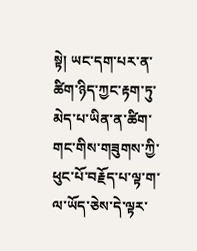སྟེ། ཡང་དག་པར་ན་ཚིག་ཉིད་ཀྱང་རྟག་ཏུ་མེད་པ་ཡིན་ན་ཚིག་གང་གིས་གཟུགས་ཀྱི་ཕུང་པོ་བརྗོད་པ་ལྟ་ག་ལ་ཡོད་ཅེས་དེ་ལྟར་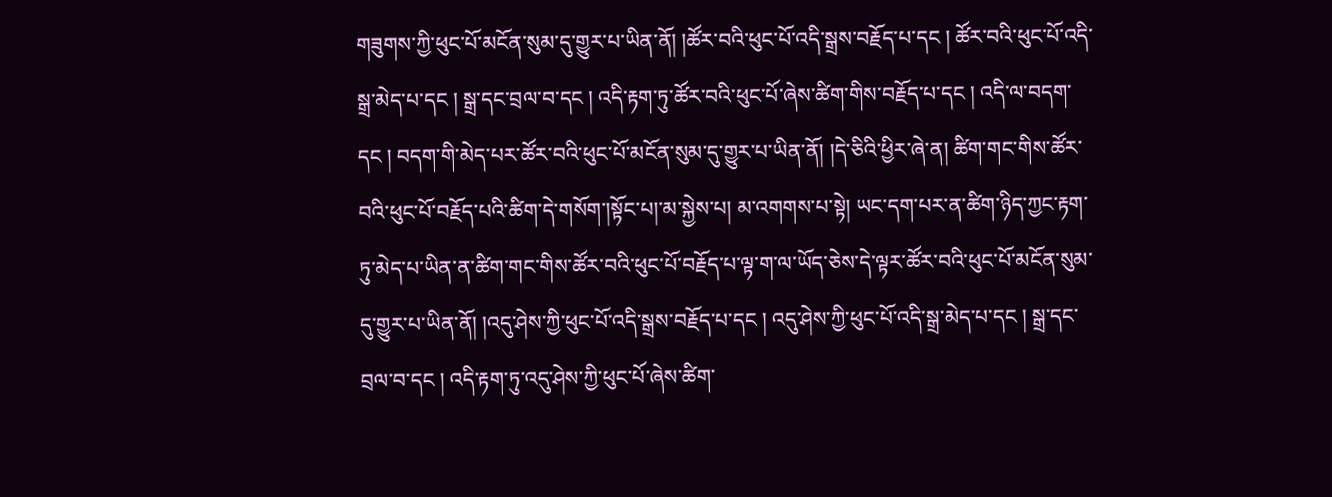གཟུགས་ཀྱི་ཕུང་པོ་མངོན་སུམ་དུ་གྱུར་པ་ཡིན་ནོ། །ཚོར་བའི་ཕུང་པོ་འདི་སྒྲས་བརྗོད་པ་དང ། ཚོར་བའི་ཕུང་པོ་འདི་སྒྲ་མེད་པ་དང ། སྒྲ་དང་བྲལ་བ་དང ། འདི་རྟག་ཏུ་ཚོར་བའི་ཕུང་པོ་ཞེས་ཚིག་གིས་བརྗོད་པ་དང ། འདི་ལ་བདག་དང ། བདག་གི་མེད་པར་ཚོར་བའི་ཕུང་པོ་མངོན་སུམ་དུ་གྱུར་པ་ཡིན་ནོ། །དེ་ཅིའི་ཕྱིར་ཞེ་ན། ཚིག་གང་གིས་ཚོར་བའི་ཕུང་པོ་བརྗོད་པའི་ཚིག་དེ་གསོག་།སྟོང་པ།་མ་སྐྱེས་པ། མ་འགགས་པ་སྟེ། ཡང་དག་པར་ན་ཚིག་ཉིད་ཀྱང་རྟག་ཏུ་མེད་པ་ཡིན་ན་ཚིག་གང་གིས་ཚོར་བའི་ཕུང་པོ་བརྗོད་པ་ལྟ་ག་ལ་ཡོད་ཅེས་དེ་ལྟར་ཚོར་བའི་ཕུང་པོ་མངོན་སུམ་དུ་གྱུར་པ་ཡིན་ནོ། །འདུ་ཤེས་ཀྱི་ཕུང་པོ་འདི་སྒྲས་བརྗོད་པ་དང ། འདུ་ཤེས་ཀྱི་ཕུང་པོ་འདི་སྒྲ་མེད་པ་དང ། སྒྲ་དང་བྲལ་བ་དང ། འདི་རྟག་ཏུ་འདུ་ཤེས་ཀྱི་ཕུང་པོ་ཞེས་ཚིག་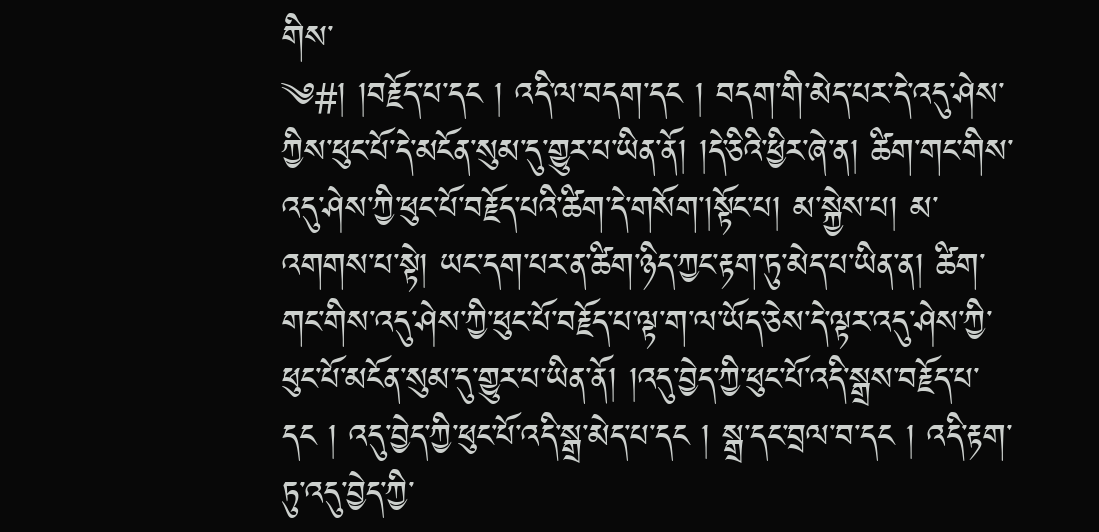གིས་
༄#། །བརྗོད་པ་དང ། འདི་ལ་བདག་དང ། བདག་གི་མེད་པར་དེ་འདུ་ཤེས་ཀྱིས་ཕུང་པོ་དེ་མངོན་སུམ་དུ་གྱུར་པ་ཡིན་ནོ། །དེ་ཅིའི་ཕྱིར་ཞེ་ན། ཚིག་གང་གིས་འདུ་ཤེས་ཀྱི་ཕུང་པོ་བརྗོད་པའི་ཚིག་དེ་གསོག་།སྟོང་པ། མ་སྐྱེས་པ། མ་འགགས་པ་སྟེ། ཡང་དག་པར་ན་ཚིག་ཉིད་ཀྱང་རྟག་ཏུ་མེད་པ་ཡིན་ན། ཚིག་གང་གིས་འདུ་ཤེས་ཀྱི་ཕུང་པོ་བརྗོད་པ་ལྟ་ག་ལ་ཡོད་ཅེས་དེ་ལྟར་འདུ་ཤེས་ཀྱི་ཕུང་པོ་མངོན་སུམ་དུ་གྱུར་པ་ཡིན་ནོ། །འདུ་བྱེད་ཀྱི་ཕུང་པོ་འདི་སྒྲས་བརྗོད་པ་དང ། འདུ་བྱེད་ཀྱི་ཕུང་པོ་འདི་སྒྲ་མེད་པ་དང ། སྒྲ་དང་བྲལ་བ་དང ། འདི་རྟག་ཏུ་འདུ་བྱེད་ཀྱི་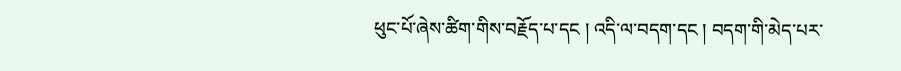ཕུང་པོ་ཞེས་ཚིག་གིས་བརྗོད་པ་དང ། འདི་ལ་བདག་དང ། བདག་གི་མེད་པར་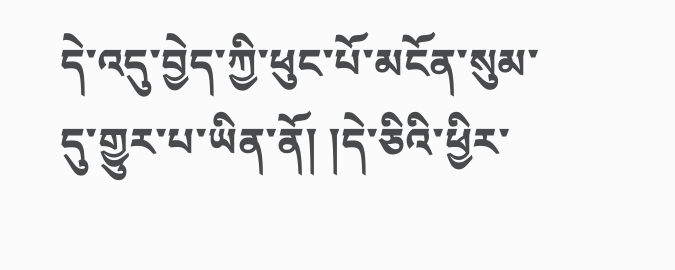དེ་འདུ་བྱེད་ཀྱི་ཕུང་པོ་མངོན་སུམ་དུ་གྱུར་པ་ཡིན་ནོ། །དེ་ཅིའི་ཕྱིར་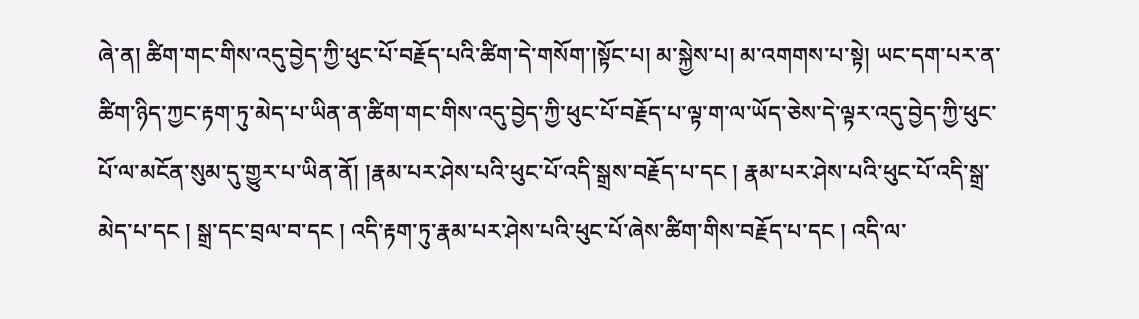ཞེ་ན། ཚིག་གང་གིས་འདུ་བྱེད་ཀྱི་ཕུང་པོ་བརྗོད་པའི་ཚིག་དེ་གསོག་།སྟོང་པ། མ་སྐྱེས་པ། མ་འགགས་པ་སྟེ། ཡང་དག་པར་ན་ཚིག་ཉིད་ཀྱང་རྟག་ཏུ་མེད་པ་ཡིན་ན་ཚིག་གང་གིས་འདུ་བྱེད་ཀྱི་ཕུང་པོ་བརྗོད་པ་ལྟ་ག་ལ་ཡོད་ཅེས་དེ་ལྟར་འདུ་བྱེད་ཀྱི་ཕུང་པོ་ལ་མངོན་སུམ་དུ་གྱུར་པ་ཡིན་ནོ། །རྣམ་པར་ཤེས་པའི་ཕུང་པོ་འདི་སྒྲས་བརྗོད་པ་དང ། རྣམ་པར་ཤེས་པའི་ཕུང་པོ་འདི་སྒྲ་མེད་པ་དང ། སྒྲ་དང་བྲལ་བ་དང ། འདི་རྟག་ཏུ་རྣམ་པར་ཤེས་པའི་ཕུང་པོ་ཞེས་ཚིག་གིས་བརྗོད་པ་དང ། འདི་ལ་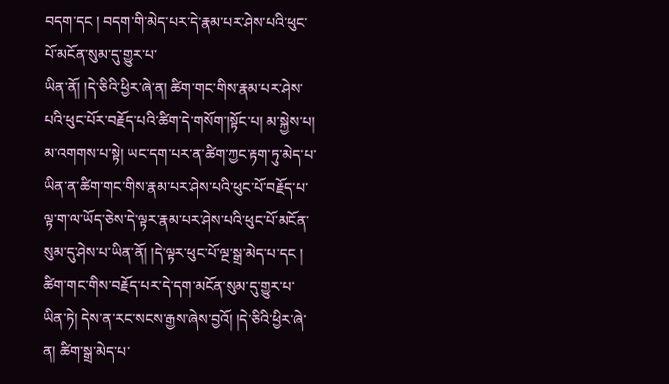བདག་དང ། བདག་གི་མེད་པར་དེ་རྣམ་པར་ཤེས་པའི་ཕུང་པོ་མངོན་སུམ་དུ་གྱུར་པ་
ཡིན་ནོ། །དེ་ཅིའི་ཕྱིར་ཞེ་ན། ཚིག་གང་གིས་རྣམ་པར་ཤེས་པའི་ཕུང་པོར་བརྗོད་པའི་ཚིག་དེ་གསོག་།སྟོང་པ། མ་སྐྱེས་པ། མ་འགགས་པ་སྟེ། ཡང་དག་པར་ན་ཚིག་ཀྱང་རྟག་ཏུ་མེད་པ་ཡིན་ན་ཚིག་གང་གིས་རྣམ་པར་ཤེས་པའི་ཕུང་པོ་བརྗོད་པ་ལྟ་ག་ལ་ཡོད་ཅེས་དེ་ལྟར་རྣམ་པར་ཤེས་པའི་ཕུང་པོ་མངོན་སུམ་དུ་ཤེས་པ་ཡིན་ནོ། །དེ་ལྟར་ཕུང་པོ་ལྔ་སྒྲ་མེད་པ་དང ། ཚིག་གང་གིས་བརྗོད་པར་དེ་དག་མངོན་སུམ་དུ་གྱུར་པ་ཡིན་ཏེ། དེས་ན་རང་སངས་རྒྱས་ཞེས་བྱའོ། །དེ་ཅིའི་ཕྱིར་ཞེ་ན། ཚིག་སྒྲ་མེད་པ་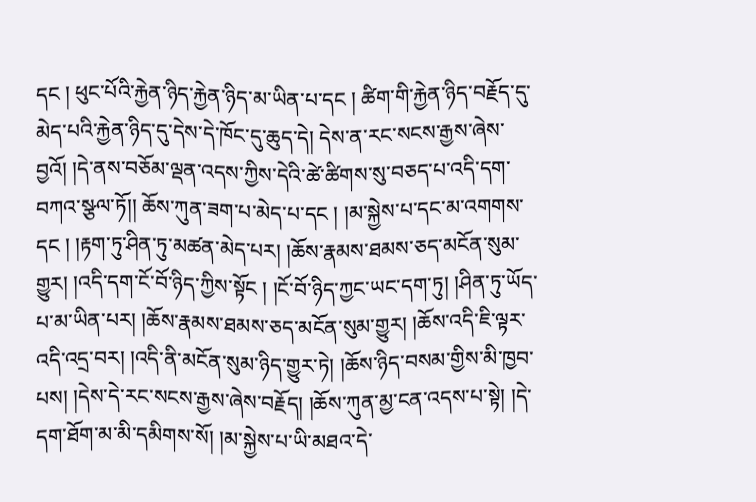དང ། ཕུང་པོའི་རྐྱེན་ཉིད་རྐྱེན་ཉིད་མ་ཡིན་པ་དང ། ཚིག་གི་རྐྱེན་ཉིད་བརྗོད་དུ་མེད་པའི་རྐྱེན་ཉིད་དུ་དེས་དེ་ཁོང་དུ་ཆུད་དེ། དེས་ན་རང་སངས་རྒྱས་ཞེས་བྱའོ། །དེ་ནས་བཅོམ་ལྡན་འདས་ཀྱིས་དེའི་ཚེ་ཚིགས་སུ་བཅད་པ་འདི་དག་བཀའ་སྩལ་ཏོ།། ཆོས་ཀུན་ཟག་པ་མེད་པ་དང ། །མ་སྐྱེས་པ་དང་མ་འགགས་དང ། །རྟག་ཏུ་ཤིན་ཏུ་མཚན་མེད་པར། །ཆོས་རྣམས་ཐམས་ཅད་མངོན་སུམ་གྱུར། །འདི་དག་ངོ་བོ་ཉིད་ཀྱིས་སྟོང ། །ངོ་བོ་ཉིད་ཀྱང་ཡང་དག་ཏུ། །ཤིན་ཏུ་ཡོད་པ་མ་ཡིན་པར། །ཆོས་རྣམས་ཐམས་ཅད་མངོན་སུམ་གྱུར། །ཆོས་འདི་ཇི་ལྟར་འདི་འདྲ་བར། །འདི་ནི་མངོན་སུམ་ཉིད་གྱུར་ཏེ། །ཆོས་ཉིད་བསམ་གྱིས་མི་ཁྱབ་པས། །དེས་དེ་རང་སངས་རྒྱས་ཞེས་བརྗོད། །ཆོས་ཀུན་མྱ་ངན་འདས་པ་སྟེ། །དེ་དག་ཐོག་མ་མི་དམིགས་སོ། །མ་སྐྱེས་པ་ཡི་མཐའ་དེ་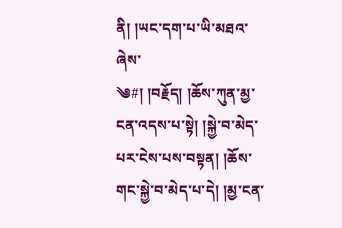ནི། །ཡང་དག་པ་ཡི་མཐའ་ཞེས་
༄#། །བརྗོད། །ཆོས་ཀུན་མྱ་ངན་འདས་པ་སྟེ། །སྐྱེ་བ་མེད་པར་ངེས་པས་བསྟན། །ཆོས་གང་སྐྱེ་བ་མེད་པ་དེ། །མྱ་ངན་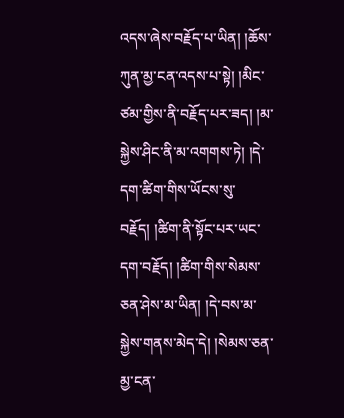འདས་ཞེས་བརྗོད་པ་ཡིན། །ཆོས་ཀུན་མྱ་ངན་འདས་པ་སྟེ། །མིང་ཙམ་གྱིས་ནི་བརྗོད་པར་ཟད། །མ་སྐྱེས་ཤིང་ནི་མ་འགགས་ཏེ། །དེ་དག་ཚིག་གིས་ཡོངས་སུ་བརྗོད། །ཚིག་ནི་སྟོང་པར་ཡང་དག་བརྗོད། །ཚིག་གིས་སེམས་ཅན་ཤེས་མ་ཡིན། །དེ་བས་མ་སྐྱེས་གནས་མེད་དེ། །སེམས་ཅན་མྱ་ངན་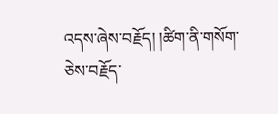འདས་ཞེས་བརྗོད། །ཚིག་ནི་གསོག་ཅེས་བརྗོད་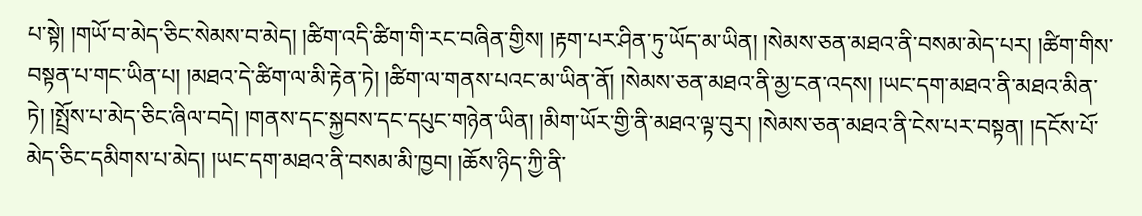པ་སྟེ། །གཡོ་བ་མེད་ཅིང་སེམས་བ་མེད། །ཚིག་འདི་ཚིག་གི་རང་བཞིན་གྱིས། །རྟག་པར་ཤིན་ཏུ་ཡོད་མ་ཡིན། །སེམས་ཅན་མཐའ་ནི་བསམ་མེད་པར། །ཚིག་གིས་བསྟན་པ་གང་ཡིན་པ། །མཐའ་དེ་ཚིག་ལ་མི་རྟེན་ཏེ། །ཚིག་ལ་གནས་པའང་མ་ཡིན་ནོ། །སེམས་ཅན་མཐའ་ནི་མྱ་ངན་འདས། །ཡང་དག་མཐའ་ནི་མཐའ་མིན་ཏེ། །སྤྲོས་པ་མེད་ཅིང་ཞིལ་བདེ། །གནས་དང་སྐྱབས་དང་དཔུང་གཉེན་ཡིན། །མིག་ཡོར་གྱི་ནི་མཐའ་ལྟ་བུར། །སེམས་ཅན་མཐའ་ནི་ངེས་པར་བསྟན། །དངོས་པོ་མེད་ཅིང་དམིགས་པ་མེད། །ཡང་དག་མཐའ་ནི་བསམ་མི་ཁྱབ། །ཆོས་ཉིད་ཀྱི་ནི་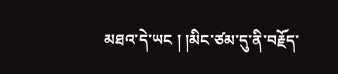མཐའ་དེ་ཡང ། །མིང་ཙམ་དུ་ནི་བརྗོད་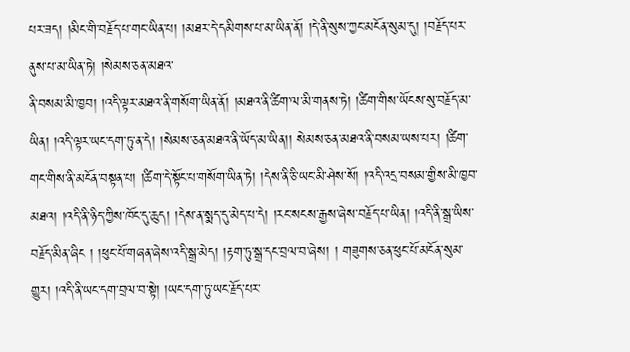པར་ཟད། །མིང་གི་བརྗོད་པ་གང་ཡིན་པ། །མཐར་དེ་དམིགས་པ་མ་ཡིན་ནོ། །དེ་ནི་སུས་ཀྱང་མངོན་སུམ་དུ། །བརྗོད་པར་ནུས་པ་མ་ཡིན་ཏེ། །སེམས་ཅན་མཐའ་
ནི་བསམ་མི་ཁྱབ། །འདི་ལྟར་མཐའ་ནི་གསོག་ཡིན་ནོ། །མཐའ་ནི་ཚིག་ལ་མི་གནས་ཏེ། །ཚིག་གིས་ཡོངས་སུ་བརྗོད་མ་ཡིན། །འདི་ལྟར་ཡང་དག་ཏུ་ན་དེ། །སེམས་ཅན་མཐའ་ནི་ཡོད་མ་ཡིན།། སེམས་ཅན་མཐའ་ནི་བསམ་ཡས་པར། །ཚིག་གང་གིས་ནི་མངོན་བསྟན་པ། །ཚིག་དེ་སྟོང་པ་གསོག་ཡིན་ཏེ། །དེས་ནི་ཅི་ཡང་མི་ཤེས་སོ། །འདི་འདྲ་བསམ་གྱིས་མི་ཁྱབ་མཐའ། །འདི་ནི་ཉིད་ཀྱིས་ཁོང་དུ་ཆུད། །དེས་ན་སྨད་དུ་མེད་པ་དེ། །རང་སངས་རྒྱས་ཞེས་བརྗོད་པ་ཡིན། །འདི་ནི་སྒྲ་ཡིས་བརྗོད་མིན་ཞིང ། །ཕུང་པོ་གཞན་ཞེས་འདི་སྒྲ་མེད། །རྟག་ཏུ་སྒྲ་དང་བྲལ་བ་ཞེས། ། གཟུགས་ཅན་ཕུང་པོ་མངོན་སུམ་གྱུར། །འདི་ནི་ཡང་དག་བྲལ་བ་སྟེ། །ཡང་དག་ཏུ་ཡང་རྗོད་པར་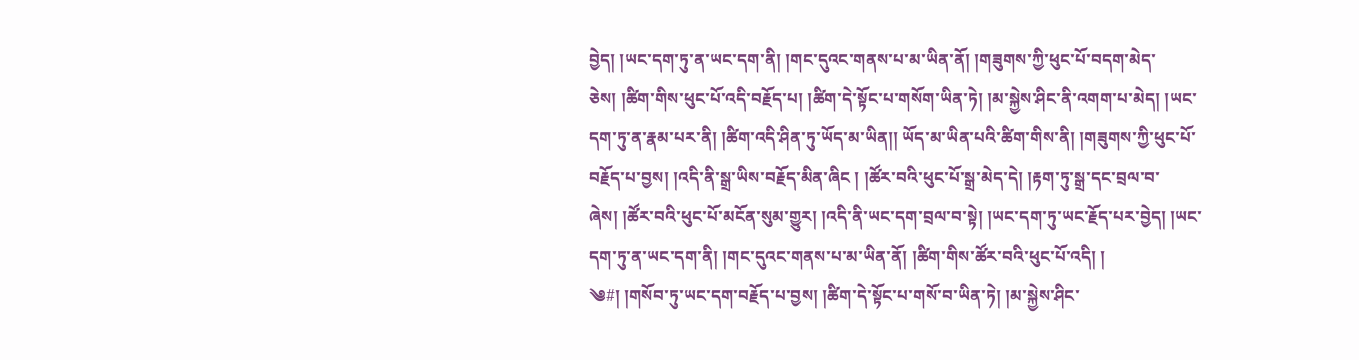བྱེད། །ཡང་དག་ཏུ་ན་ཡང་དག་ནི། །གང་དུའང་གནས་པ་མ་ཡིན་ནོ། །གཟུགས་ཀྱི་ཕུང་པོ་བདག་མེད་ཅེས། །ཚིག་གིས་ཕུང་པོ་འདི་བརྗོད་པ། །ཚིག་དེ་སྟོང་པ་གསོག་ཡིན་ཏེ། །མ་སྐྱེས་ཤིང་ནི་འགག་པ་མེད། །ཡང་དག་ཏུ་ན་རྣམ་པར་ནི། །ཚིག་འདི་ཤིན་ཏུ་ཡོད་མ་ཡིན།། ཡོད་མ་ཡིན་པའི་ཚིག་གིས་ནི། །གཟུགས་ཀྱི་ཕུང་པོ་བརྗོད་པ་བྱས། །འདི་ནི་སྒྲ་ཡིས་བརྗོད་མིན་ཞིང ། །ཚོར་བའི་ཕུང་པོ་སྒྲ་མེད་དེ། །རྟག་ཏུ་སྒྲ་དང་བྲལ་བ་ཞེས། །ཚོར་བའི་ཕུང་པོ་མངོན་སུམ་གྱུར། །འདི་ནི་ཡང་དག་བྲལ་བ་སྟེ། །ཡང་དག་ཏུ་ཡང་རྗོད་པར་བྱེད། །ཡང་དག་ཏུ་ན་ཡང་དག་ནི། །གང་དུའང་གནས་པ་མ་ཡིན་ནོ། །ཚིག་གིས་ཚོར་བའི་ཕུང་པོ་འདི། །
༄#། །གསོབ་ཏུ་ཡང་དག་བརྗོད་པ་བྱས། །ཚིག་དེ་སྟོང་པ་གསོ་བ་ཡིན་ཏེ། །མ་སྐྱེས་ཤིང་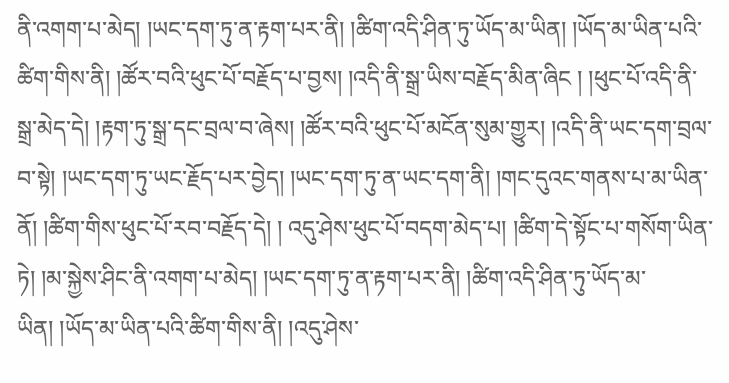ནི་འགག་པ་མེད། །ཡང་དག་ཏུ་ན་རྟག་པར་ནི། །ཚིག་འདི་ཤིན་ཏུ་ཡོད་མ་ཡིན། །ཡོད་མ་ཡིན་པའི་ཚིག་གིས་ནི། །ཚོར་བའི་ཕུང་པོ་བརྗོད་པ་བྱས། །འདི་ནི་སྒྲ་ཡིས་བརྗོད་མིན་ཞིང ། །ཕུང་པོ་འདི་ནི་སྒྲ་མེད་དེ། །རྟག་ཏུ་སྒྲ་དང་བྲལ་བ་ཞེས། །ཚོར་བའི་ཕུང་པོ་མངོན་སུམ་གྱུར། །འདི་ནི་ཡང་དག་བྲལ་བ་སྟེ། །ཡང་དག་ཏུ་ཡང་རྗོད་པར་བྱེད། །ཡང་དག་ཏུ་ན་ཡང་དག་ནི། །གང་དུའང་གནས་པ་མ་ཡིན་ནོ། །ཚིག་གིས་ཕུང་པོ་རབ་བརྗོད་དེ། ། འདུ་ཤེས་ཕུང་པོ་བདག་མེད་པ། །ཚིག་དེ་སྟོང་པ་གསོག་ཡིན་ཏེ། །མ་སྐྱེས་ཤིང་ནི་འགག་པ་མེད། །ཡང་དག་ཏུ་ན་རྟག་པར་ནི། །ཚིག་འདི་ཤིན་ཏུ་ཡོད་མ་ཡིན། །ཡོད་མ་ཡིན་པའི་ཚིག་གིས་ནི། །འདུ་ཤེས་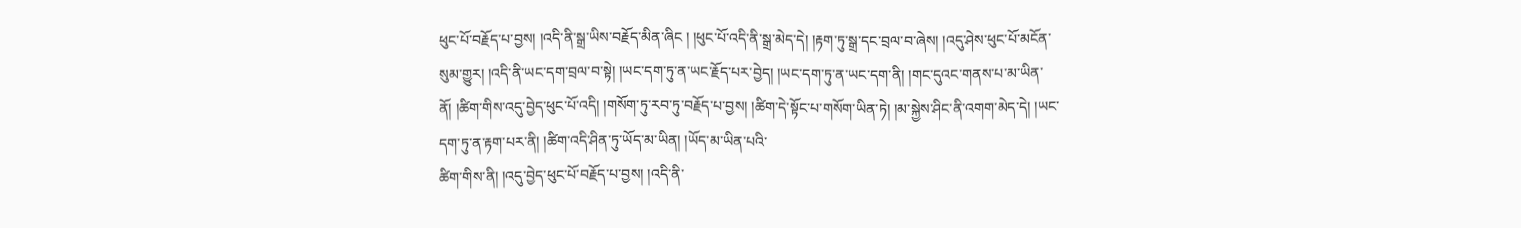ཕུང་པོ་བརྗོད་པ་བྱས། །འདི་ནི་སྒྲ་ཡིས་བརྗོད་མིན་ཞིང ། །ཕུང་པོ་འདི་ནི་སྒྲ་མེད་དེ། །རྟག་ཏུ་སྒྲ་དང་བྲལ་བ་ཞེས། །འདུ་ཤེས་ཕུང་པོ་མངོན་སུམ་གྱུར། །འདི་ནི་ཡང་དག་བྲལ་བ་སྟེ། །ཡང་དག་ཏུ་ན་ཡང་རྗོད་པར་བྱེད། །ཡང་དག་ཏུ་ན་ཡང་དག་ནི། །གང་དུའང་གནས་པ་མ་ཡིན་ནོ། །ཚིག་གིས་འདུ་བྱེད་ཕུང་པོ་འདི། །གསོག་ཏུ་རབ་ཏུ་བརྗོད་པ་བྱས། །ཚིག་དེ་སྟོང་པ་གསོག་ཡིན་ཏེ། །མ་སྐྱེས་ཤིང་ནི་འགག་མེད་དེ། །ཡང་དག་ཏུ་ན་རྟག་པར་ནི། །ཚིག་འདི་ཤིན་ཏུ་ཡོད་མ་ཡིན། །ཡོད་མ་ཡིན་པའི་
ཚིག་གིས་ནི། །འདུ་བྱེད་ཕུང་པོ་བརྗོད་པ་བྱས། །འདི་ནི་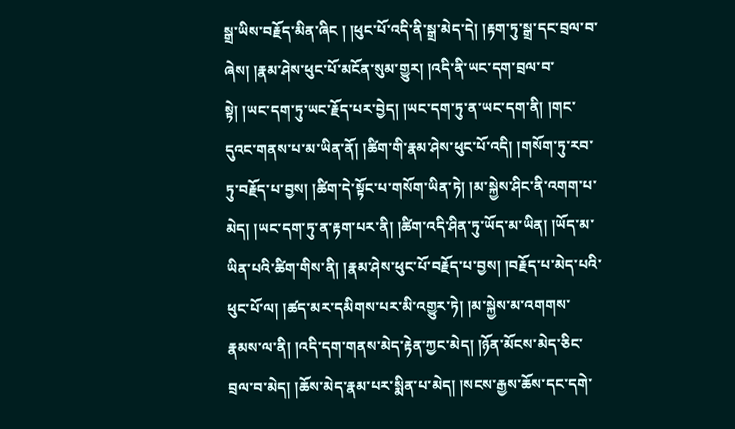སྒྲ་ཡིས་བརྗོད་མིན་ཞིང ། །ཕུང་པོ་འདི་ནི་སྒྲ་མེད་དེ། །རྟག་ཏུ་སྒྲ་དང་བྲལ་བ་ཞེས། །རྣམ་ཤེས་ཕུང་པོ་མངོན་སུམ་གྱུར། །འདི་ནི་ཡང་དག་བྲལ་བ་སྟེ། །ཡང་དག་ཏུ་ཡང་རྗོད་པར་བྱེད། །ཡང་དག་ཏུ་ན་ཡང་དག་ནི། །གང་དུའང་གནས་པ་མ་ཡིན་ནོ། །ཚིག་གི་རྣམ་ཤེས་ཕུང་པོ་འདི། །གསོག་ཏུ་རབ་ཏུ་བརྗོད་པ་བྱས། །ཚིག་དེ་སྟོང་པ་གསོག་ཡིན་ཏེ། །མ་སྐྱེས་ཤིང་ནི་འགག་པ་མེད། །ཡང་དག་ཏུ་ན་རྟག་པར་ནི། །ཚིག་འདི་ཤིན་ཏུ་ཡོད་མ་ཡིན། །ཡོད་མ་ཡིན་པའི་ཚིག་གིས་ནི། །རྣམ་ཤེས་ཕུང་པོ་བརྗོད་པ་བྱས། །བརྗོད་པ་མེད་པའི་ཕུང་པོ་ལ། །ཚད་མར་དམིགས་པར་མི་འགྱུར་ཏེ། །མ་སྐྱེས་མ་འགགས་རྣམས་ལ་ནི། །འདི་དག་གནས་མེད་རྟེན་ཀྱང་མེད། །ཉོན་མོངས་མེད་ཅིང་བྲལ་བ་མེད། །ཆོས་མེད་རྣམ་པར་སྨིན་པ་མེད། །སངས་རྒྱས་ཆོས་དང་དགེ་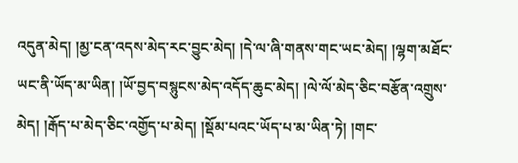འདུན་མེད། །མྱ་ངན་འདས་མེད་རང་བྱུང་མེད། །དེ་ལ་ཞི་གནས་གང་ཡང་མེད། །ལྷག་མཐོང་ཡང་ནི་ཡོད་མ་ཡིན། །ཡོ་བྱད་བསྙུངས་མེད་འདོད་ཆུང་མེད། །ལེ་ལོ་མེད་ཅིང་བརྩོན་འགྲུས་མེད། །རྒོད་པ་མེད་ཅིང་འགྱོད་པ་མེད། །སྡོམ་པའང་ཡོད་པ་མ་ཡིན་ཏེ། །གང་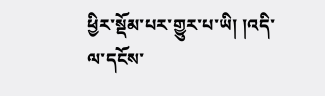ཕྱིར་སྡོམ་པར་གྱུར་པ་ཡི། །འདི་ལ་དངོས་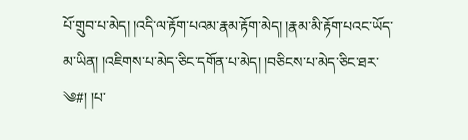པོ་གྲུབ་པ་མེད། །འདི་ལ་རྟོག་པའམ་རྣམ་རྟོག་མེད། །རྣམ་མི་རྟོག་པའང་ཡོད་མ་ཡིན། །འཇིགས་པ་མེད་ཅིང་དགོན་པ་མེད། །བཅིངས་པ་མེད་ཅིང་ཐར་
༄#། །པ་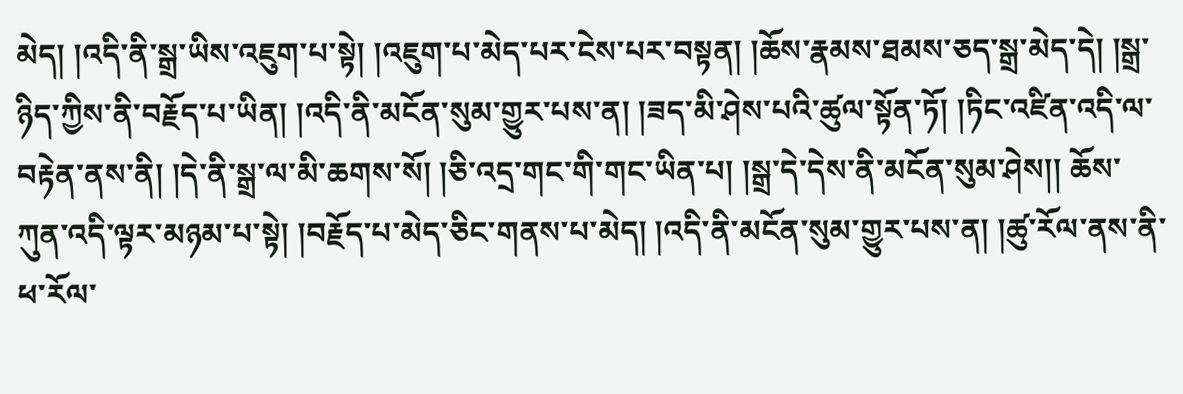མེད། །འདི་ནི་སྒྲ་ཡིས་འཇུག་པ་སྟེ། །འཇུག་པ་མེད་པར་ངེས་པར་བསྟན། །ཆོས་རྣམས་ཐམས་ཅད་སྒྲ་མེད་དེ། །སྒྲ་ཉིད་ཀྱིས་ནི་བརྗོད་པ་ཡིན། །འདི་ནི་མངོན་སུམ་གྱུར་པས་ན། །ཟད་མི་ཤེས་པའི་ཚུལ་སྟོན་ཏོ། །ཏིང་འཛིན་འདི་ལ་བརྟེན་ནས་ནི། །དེ་ནི་སྒྲ་ལ་མི་ཆགས་སོ། །ཅི་འདྲ་གང་གི་གང་ཡིན་པ། །སྒྲ་དེ་དེས་ནི་མངོན་སུམ་ཤེས།། ཆོས་ཀུན་འདི་ལྟར་མཉམ་པ་སྟེ། །བརྗོད་པ་མེད་ཅིང་གནས་པ་མེད། །འདི་ནི་མངོན་སུམ་གྱུར་པས་ན། །ཚུ་རོལ་ནས་ནི་ཕ་རོལ་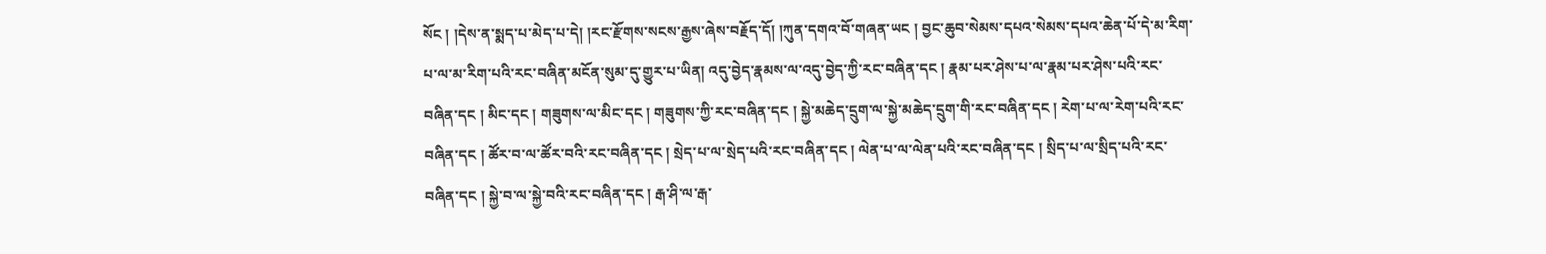སོང ། །དེས་ན་སྨད་པ་མེད་པ་དེ། །རང་རྫོགས་སངས་རྒྱས་ཞེས་བརྗོད་དོ། །ཀུན་དགའ་བོ་གཞན་ཡང ། བྱང་ཆུབ་སེམས་དཔའ་སེམས་དཔའ་ཆེན་པོ་དེ་མ་རིག་པ་ལ་མ་རིག་པའི་རང་བཞིན་མངོན་སུམ་དུ་གྱུར་པ་ཡིན། འདུ་བྱེད་རྣམས་ལ་འདུ་བྱེད་ཀྱི་རང་བཞིན་དང ། རྣམ་པར་ཤེས་པ་ལ་རྣམ་པར་ཤེས་པའི་རང་བཞིན་དང ། མིང་དང ། གཟུགས་ལ་མིང་དང ། གཟུགས་ཀྱི་རང་བཞིན་དང ། སྐྱེ་མཆེད་དྲུག་ལ་སྐྱེ་མཆེད་དྲུག་གི་རང་བཞིན་དང ། རེག་པ་ལ་རེག་པའི་རང་བཞིན་དང ། ཚོར་བ་ལ་ཚོར་བའི་རང་བཞིན་དང ། སྲེད་པ་ལ་སྲེད་པའི་རང་བཞིན་དང ། ལེན་པ་ལ་ལེན་པའི་རང་བཞིན་དང ། སྲིད་པ་ལ་སྲིད་པའི་རང་བཞིན་དང ། སྐྱེ་བ་ལ་སྐྱེ་བའི་རང་བཞིན་དང ། རྒ་ཤི་ལ་རྒ་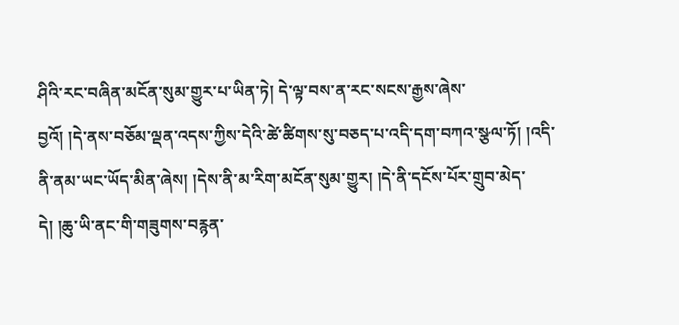ཤིའི་རང་བཞིན་མངོན་སུམ་གྱུར་པ་ཡིན་ཏེ། དེ་ལྟ་བས་ན་རང་སངས་རྒྱས་ཞེས་
བྱའོ། །དེ་ནས་བཅོམ་ལྡན་འདས་ཀྱིས་དེའི་ཚེ་ཚིགས་སུ་བཅད་པ་འདི་དག་བཀའ་སྩལ་ཏོ། །འདི་ནི་ནམ་ཡང་ཡོད་མིན་ཞེས། །དེས་ནི་མ་རིག་མངོན་སུམ་གྱུར། །དེ་ནི་དངོས་པོར་གྲུབ་མེད་དེ། །ཆུ་ཡི་ནང་གི་གཟུགས་བརྙན་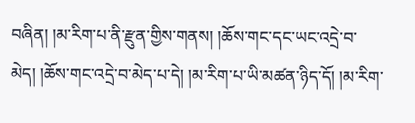བཞིན། །མ་རིག་པ་ནི་རྫུན་གྱིས་གནས། །ཆོས་གང་དང་ཡང་འདྲེ་བ་མེད། །ཆོས་གང་འདྲེ་བ་མེད་པ་དེ། །མ་རིག་པ་ཡི་མཚན་ཉིད་དོ། །མ་རིག་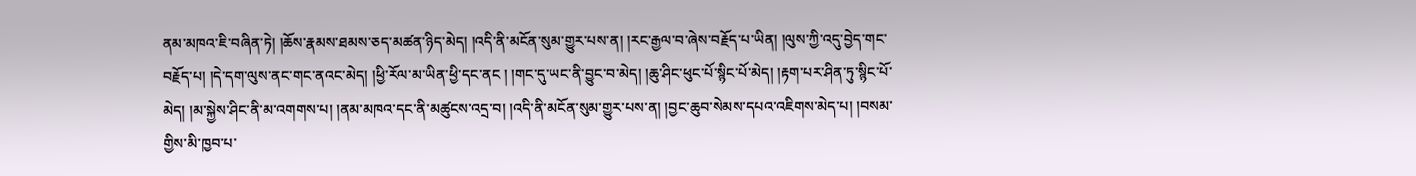ནམ་མཁའ་ཇི་བཞིན་ཏེ། །ཆོས་རྣམས་ཐམས་ཅད་མཚན་ཉིད་མེད། །འདི་ནི་མངོན་སུམ་གྱུར་པས་ན། །རང་རྒྱལ་བ་ཞེས་བརྗོད་པ་ཡིན། །ལུས་ཀྱི་འདུ་བྱེད་གང་བརྗོད་པ། །དེ་དག་ལུས་ནང་གང་ནའང་མེད། །ཕྱི་རོལ་མ་ཡིན་ཕྱི་དང་ནང ། །གང་དུ་ཡང་ནི་བྱུང་བ་མེད། །ཆུ་ཤིང་ཕུང་པོ་སྙིང་པོ་མེད། །རྟག་པར་ཤིན་ཏུ་སྙིང་པོ་མེད། །མ་སྐྱེས་ཤིང་ནི་མ་འགགས་པ། །ནམ་མཁའ་དང་ནི་མཚུངས་འདྲ་བ། །འདི་ནི་མངོན་སུམ་གྱུར་པས་ན། །བྱང་ཆུབ་སེམས་དཔའ་འཇིགས་མེད་པ། །བསམ་གྱིས་མི་ཁྱབ་པ་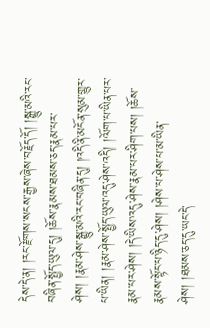དེས་དེ་ན། །རང་རྫོགས་སངས་རྒྱས་ཞེས་བརྗོད་དོ། །སྒྱུ་མའི་རང་བཞིན་སྤྱོད་ཡུལ་དུ། །ཆོས་རྣམས་ཐམས་ཅད་རྣམ་པར་ཤེས། །རྣམ་ཤེས་སྒྱུ་མའི་རང་བཞིན་དུ། །འདི་ནི་མངོན་སུམ་གྱུར་པ་ཡིན། །རྣམ་ཤེས་སྤྱོད་ཡུལ་འདུ་ཤེས་འདི། །ལོག་པ་ཡིན་པར་རྣམ་པར་ཤེས། །དེ་ཡིས་འདུ་ཤེས་རྣམ་པར་ཤིག་པས། །ཆོས་རྣམས་སྟོང་པ་ཉིད་དུ་ཤེས། །ཤེས་པ་ཤེས་པ་མ་ཡིན་ཤེས། །ཐམས་ཅད་དུ་ཡང་དེ་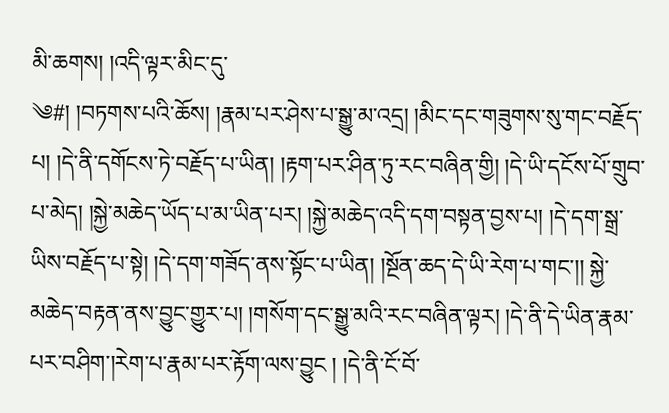མི་ཆགས། །འདི་ལྟར་མིང་དུ་
༄#། །བཏགས་པའི་ཆོས། །རྣམ་པར་ཤེས་པ་སྒྱུ་མ་འདྲ། །མིང་དང་གཟུགས་སུ་གང་བརྗོད་པ། །དེ་ནི་དགོངས་ཏེ་བརྗོད་པ་ཡིན། །རྟག་པར་ཤིན་ཏུ་རང་བཞིན་གྱི། །དེ་ཡི་དངོས་པོ་གྲུབ་པ་མེད། །སྐྱེ་མཆེད་ཡོད་པ་མ་ཡིན་པར། །སྐྱེ་མཆེད་འདི་དག་བསྟན་བྱས་པ། །དེ་དག་སྒྲ་ཡིས་བརྗོད་པ་སྟེ། །དེ་དག་གཟོད་ནས་སྟོང་པ་ཡིན། །སྔོན་ཆད་དེ་ཡི་རེག་པ་གང་།། སྐྱེ་མཆེད་བརྟན་ནས་བྱུང་གྱུར་པ། །གསོག་དང་སྒྱུ་མའི་རང་བཞིན་ལྟར། །དེ་ནི་དེ་ཡིན་རྣམ་པར་བཤིག་།རེག་པ་རྣམ་པར་རྟོག་ལས་བྱུང ། །དེ་ནི་ངོ་བོ་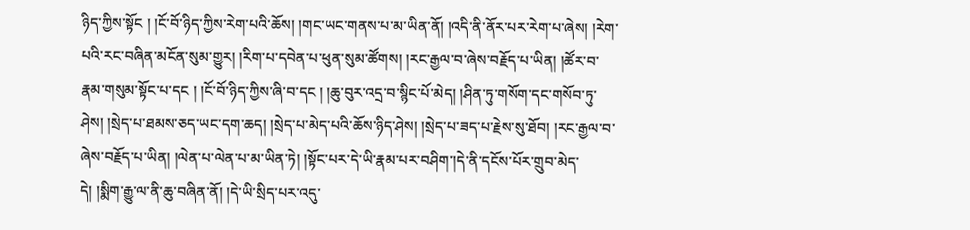ཉིད་ཀྱིས་སྟོང ། །ངོ་བོ་ཉིད་ཀྱིས་རེག་པའི་ཆོས། །གང་ཡང་གནས་པ་མ་ཡིན་ནོ། །འདི་ནི་ནོར་པར་རེག་པ་ཞེས། །རེག་པའི་རང་བཞིན་མངོན་སུམ་གྱུར། །རིག་པ་དབེན་པ་ཕུན་སུམ་ཚོགས། །རང་རྒྱལ་བ་ཞེས་བརྗོད་པ་ཡིན། །ཚོར་བ་རྣམ་གསུམ་སྟོང་པ་དང ། །ངོ་བོ་ཉིད་ཀྱིས་ཞི་བ་དང ། །ཆུ་བུར་འདྲ་བ་སྙིང་པོ་མེད། །ཤིན་ཏུ་གསོག་དང་གསོབ་ཏུ་ཤེས། །སྲེད་པ་ཐམས་ཅད་ཡང་དག་ཆད། །སྲེད་པ་མེད་པའི་ཆོས་ཉིད་ཤེས། །སྲེད་པ་ཟད་པ་རྗེས་སུ་ཐོབ། །རང་རྒྱལ་བ་ཞེས་བརྗོད་པ་ཡིན། །ལེན་པ་ལེན་པ་མ་ཡིན་ཏེ། །སྟོང་པར་དེ་ཡི་རྣམ་པར་བཤིག་།དེ་ནི་དངོས་པོར་གྲུབ་མེད་དེ། །སྨིག་རྒྱུ་ལ་ནི་ཆུ་བཞིན་ནོ། །དེ་ཡི་སྲིད་པར་འདུ་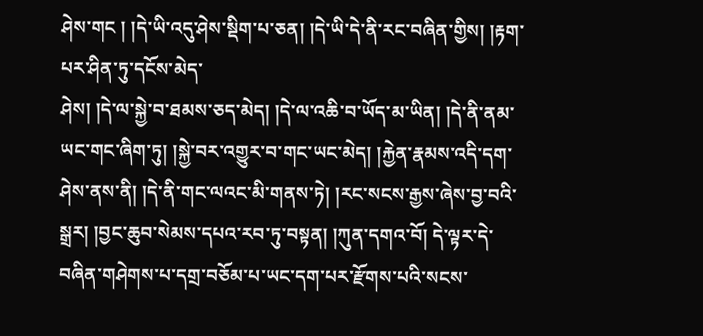ཤེས་གང ། །དེ་ཡི་འདུ་ཤེས་སྡིག་པ་ཅན། །དེ་ཡི་དེ་ནི་རང་བཞིན་གྱིས། །རྟག་པར་ཤིན་ཏུ་དངོས་མེད་
ཤེས། །དེ་ལ་སྐྱེ་བ་ཐམས་ཅད་མེད། །དེ་ལ་འཆི་བ་ཡོད་མ་ཡིན། །དེ་ནི་ནམ་ཡང་གང་ཞིག་ཏུ། །སྐྱེ་བར་འགྱུར་བ་གང་ཡང་མེད། །རྐྱེན་རྣམས་འདི་དག་ཤེས་ནས་ནི། །དེ་ནི་གང་ལའང་མི་གནས་ཏེ། །རང་སངས་རྒྱས་ཞེས་བྱ་བའི་སྒྲར། །བྱང་ཆུབ་སེམས་དཔའ་རབ་ཏུ་བསྟན། །ཀུན་དགའ་བོ། དེ་ལྟར་དེ་བཞིན་གཤེགས་པ་དགྲ་བཅོམ་པ་ཡང་དག་པར་རྫོགས་པའི་སངས་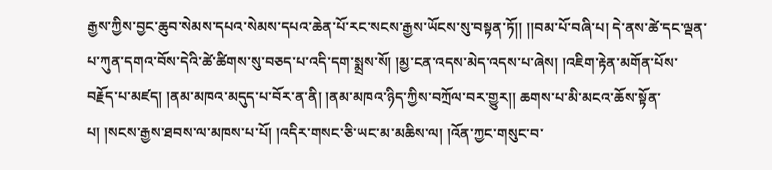རྒྱས་ཀྱིས་བྱང་ཆུབ་སེམས་དཔའ་སེམས་དཔའ་ཆེན་པོ་རང་སངས་རྒྱས་ཡོངས་སུ་བསྟན་ཏོ།། །།བམ་པོ་བཞི་པ། དེ་ནས་ཚེ་དང་ལྡན་པ་ཀུན་དགའ་བོས་དེའི་ཚེ་ཚིགས་སུ་བཅད་པ་འདི་དག་སྨྲས་སོ། །མྱ་ངན་འདས་མེད་འདས་པ་ཞེས། །འཇིག་རྟེན་མགོན་པོས་བརྗོད་པ་མཛད། །ནམ་མཁའ་མདུད་པ་བོར་ན་ནི། །ནམ་མཁའ་ཉིད་ཀྱིས་བཀྲོལ་བར་གྱུར།། ཆགས་པ་མི་མངའ་ཆོས་སྟོན་པ། །སངས་རྒྱས་ཐབས་ལ་མཁས་པ་པོ། །འདིར་གསང་ཅི་ཡང་མ་མཆིས་ལ། །འོན་ཀྱང་གསུང་བ་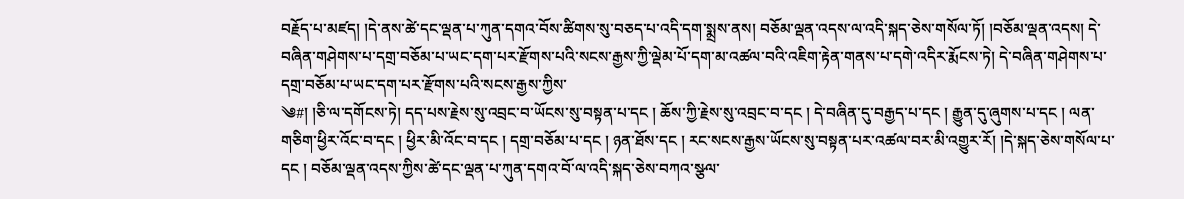བརྗོད་པ་མཛད། །དེ་ནས་ཚེ་དང་ལྡན་པ་ཀུན་དགའ་བོས་ཚིགས་སུ་བཅད་པ་འདི་དག་སྨྲས་ནས། བཅོམ་ལྡན་འདས་ལ་འདི་སྐད་ཅེས་གསོལ་ཏོ། །བཅོམ་ལྡན་འདས། དེ་བཞིན་གཤེགས་པ་དགྲ་བཅོམ་པ་ཡང་དག་པར་རྫོགས་པའི་སངས་རྒྱས་ཀྱི་ལྡེམ་པོ་དག་མ་འཚལ་བའི་འཇིག་རྟེན་གནས་པ་དགེ་འདིར་རྨོངས་ཏེ། དེ་བཞིན་གཤེགས་པ་དགྲ་བཅོམ་པ་ཡང་དག་པར་རྫོགས་པའི་སངས་རྒྱས་ཀྱིས་
༄#། །ཅི་ལ་དགོངས་ཏེ། དད་པས་རྗེས་སུ་འབྲང་བ་ཡོངས་སུ་བསྟན་པ་དང ། ཆོས་ཀྱི་རྗེས་སུ་འབྲང་བ་དང ། དེ་བཞིན་དུ་བརྒྱད་པ་དང ། རྒྱུན་དུ་ཞུགས་པ་དང ། ལན་གཅིག་ཕྱིར་འོང་བ་དང ། ཕྱིར་མི་འོང་བ་དང ། དགྲ་བཅོམ་པ་དང ། ཉན་ཐོས་དང ། རང་སངས་རྒྱས་ཡོངས་སུ་བསྟན་པར་འཚལ་བར་མི་འགྱུར་རོ། །དེ་སྐད་ཅེས་གསོལ་པ་དང ། བཅོམ་ལྡན་འདས་ཀྱིས་ཚེ་དང་ལྡན་པ་ཀུན་དགའ་བོ་ལ་འདི་སྐད་ཅེས་བཀའ་སྩལ་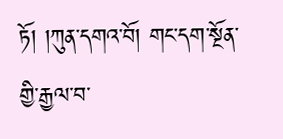ཏོ། །ཀུན་དགའ་བོ། གང་དག་སྔོན་གྱི་རྒྱལ་བ་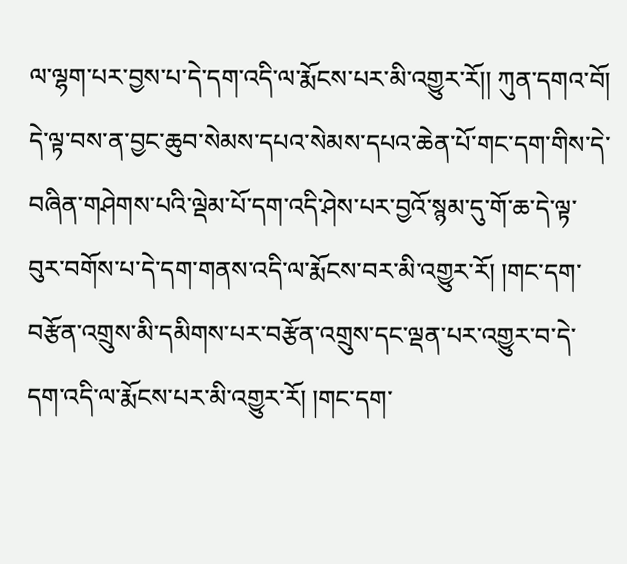ལ་ལྷག་པར་བྱས་པ་དེ་དག་འདི་ལ་རྨོངས་པར་མི་འགྱུར་རོ།། ཀུན་དགའ་བོ། དེ་ལྟ་བས་ན་བྱང་ཆུབ་སེམས་དཔའ་སེམས་དཔའ་ཆེན་པོ་གང་དག་གིས་དེ་བཞིན་གཤེགས་པའི་ལྡེམ་པོ་དག་འདི་ཤེས་པར་བྱའོ་སྙམ་དུ་གོ་ཆ་དེ་ལྟ་བུར་བགོས་པ་དེ་དག་གནས་འདི་ལ་རྨོངས་བར་མི་འགྱུར་རོ། །གང་དག་བརྩོན་འགྲུས་མི་དམིགས་པར་བརྩོན་འགྲུས་དང་ལྡན་པར་འགྱུར་བ་དེ་དག་འདི་ལ་རྨོངས་པར་མི་འགྱུར་རོ། །གང་དག་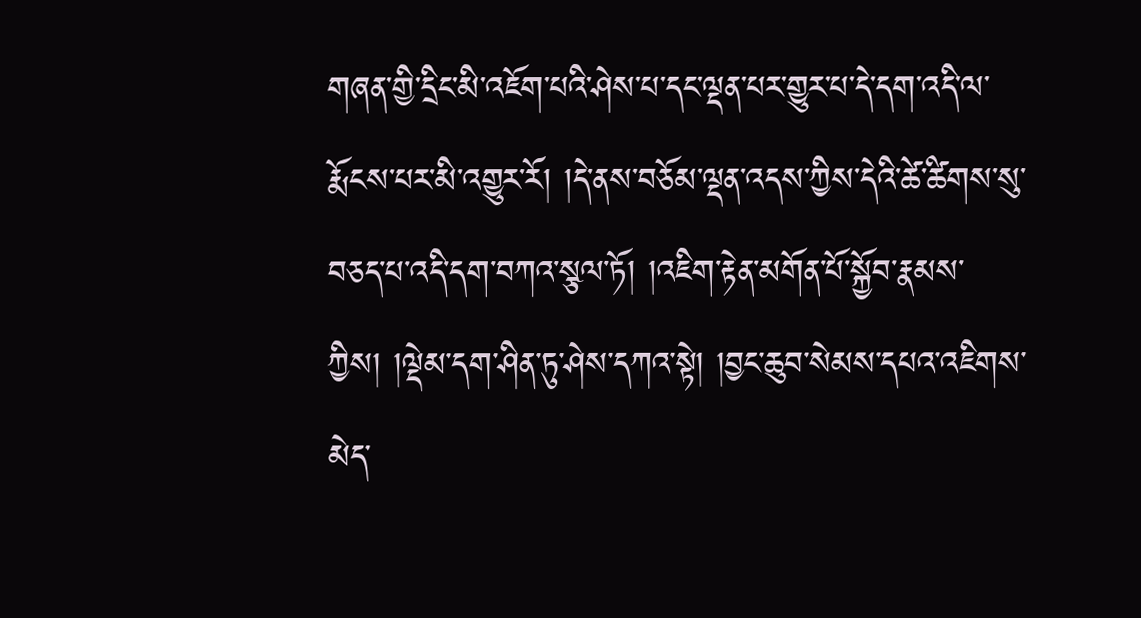གཞན་གྱི་དྲིང་མི་འཇོག་པའི་ཤེས་པ་དང་ལྡན་པར་གྱུར་པ་དེ་དག་འདི་ལ་རྨོངས་པར་མི་འགྱུར་རོ། །དེ་ནས་བཅོམ་ལྡན་འདས་ཀྱིས་དེའི་ཚེ་ཚིགས་སུ་བཅད་པ་འདི་དག་བཀའ་སྩལ་ཏོ། །འཇིག་རྟེན་མགོན་པོ་སྐྱོབ་རྣམས་ཀྱིས། །ལྡེམ་དག་ཤིན་ཏུ་ཤེས་དཀའ་སྟེ། །བྱང་ཆུབ་སེམས་དཔའ་འཇིགས་མེད་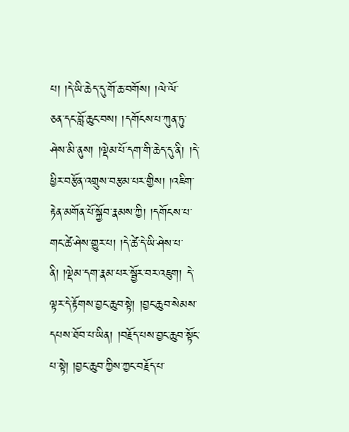པ། །དེ་ཡི་ཆེད་དུ་གོ་ཆ་བགོས། །ལེ་ལོ་
ཅན་དང་བློ་ཆུང་བས། །དགོངས་པ་ཀུན་ཏུ་ཤེས་མི་ནུས། །ལྡེམ་པོ་དག་གི་ཆེད་དུ་ནི། །དེ་ཕྱིར་བརྩོན་འགྲུས་བརྩམ་པར་གྱིས། །འཇིག་རྟེན་མགོན་པོ་སྐྱོབ་རྣམས་ཀྱི། །དགོངས་པ་གང་ཚེ་ཤེས་གྱུར་པ། །དེ་ཚེ་དེ་ཡི་ཤེས་པ་ནི། །ལྡེམ་དག་རྣམ་པར་སྦྱོར་བར་འཇུག། དེ་ལྟར་དེ་རྟོགས་བྱང་ཆུབ་སྟེ། །བྱང་ཆུབ་སེམས་དཔས་ཐོབ་པ་ཡིན། །བརྗོད་པས་བྱང་ཆུབ་སྟོང་པ་སྟེ། །བྱང་ཆུབ་ཀྱིས་ཀྱང་བརྗོད་པ་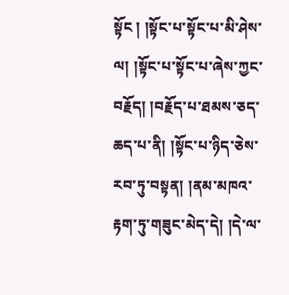སྟོང ། །སྟོང་པ་སྟོང་པ་མི་ཤེས་ལ། །སྟོང་པ་སྟོང་པ་ཞེས་ཀྱང་བརྗོད། །བརྗོད་པ་ཐམས་ཅད་ཆད་པ་ནི། །སྟོང་པ་ཉིད་ཅེས་རབ་ཏུ་བསྟན། །ནམ་མཁའ་རྟག་ཏུ་གཟུང་མེད་དེ། །དེ་ལ་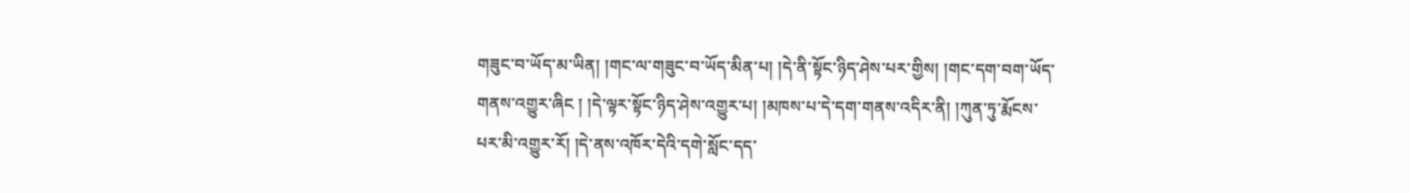གཟུང་བ་ཡོད་མ་ཡིན། །གང་ལ་གཟུང་བ་ཡོད་མིན་པ། །དེ་ནི་སྟོང་ཉིད་ཤེས་པར་གྱིས། །གང་དག་བག་ཡོད་གནས་འགྱུར་ཞིང ། །དེ་ལྟར་སྟོང་ཉིད་ཤེས་འགྱུར་པ། །མཁས་པ་དེ་དག་གནས་འདིར་ནི། །ཀུན་ཏུ་རྨོངས་པར་མི་འགྱུར་རོ། །དེ་ནས་འཁོར་དེའི་དགེ་སློང་དད་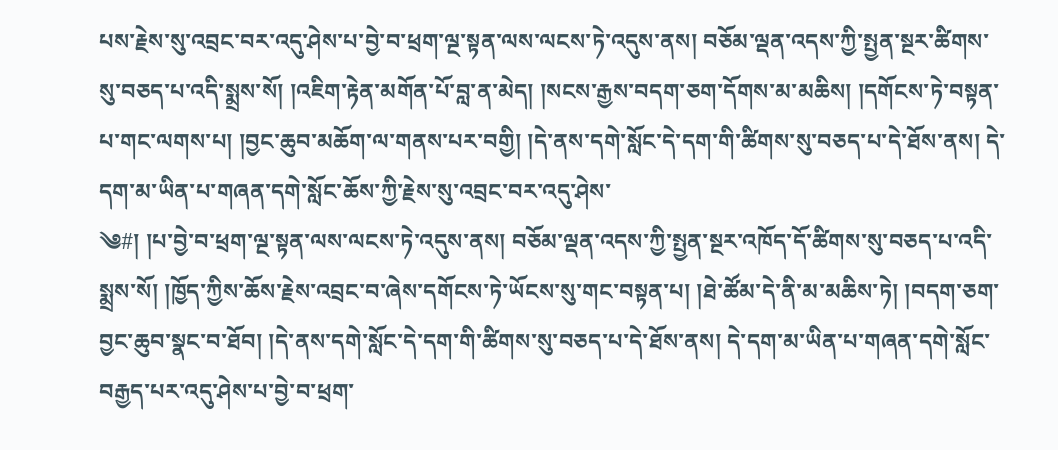པས་རྗེས་སུ་འབྲང་བར་འདུ་ཤེས་པ་བྱེ་བ་ཕྲག་ལྔ་སྟན་ལས་ལངས་ཏེ་འདུས་ནས། བཅོམ་ལྡན་འདས་ཀྱི་སྤྱན་སྔར་ཚིགས་སུ་བཅད་པ་འདི་སྨྲས་སོ། །འཇིག་རྟེན་མགོན་པོ་བླ་ན་མེད། །སངས་རྒྱས་བདག་ཅག་དོགས་མ་མཆིས། །དགོངས་ཏེ་བསྟན་པ་གང་ལགས་པ། །བྱང་ཆུབ་མཆོག་ལ་གནས་པར་བགྱི། །དེ་ནས་དགེ་སློང་དེ་དག་གི་ཚིགས་སུ་བཅད་པ་དེ་ཐོས་ནས། དེ་དག་མ་ཡིན་པ་གཞན་དགེ་སློང་ཆོས་ཀྱི་རྗེས་སུ་འབྲང་བར་འདུ་ཤེས་
༄#། །པ་བྱེ་བ་ཕྲག་ལྔ་སྟན་ལས་ལངས་ཏེ་འདུས་ནས། བཅོམ་ལྡན་འདས་ཀྱི་སྤྱན་སྔར་འཁོད་དོ་ཚིགས་སུ་བཅད་པ་འདི་སྨྲས་སོ། །ཁྱོད་ཀྱིས་ཆོས་རྗེས་འབྲང་བ་ཞེས་དགོངས་ཏེ་ཡོངས་སུ་གང་བསྟན་པ། །ཐེ་ཚོམ་དེ་ནི་མ་མཆིས་ཏེ། །བདག་ཅག་བྱང་ཆུབ་སྣང་བ་ཐོབ། །དེ་ནས་དགེ་སློང་དེ་དག་གི་ཚིགས་སུ་བཅད་པ་དེ་ཐོས་ནས། དེ་དག་མ་ཡིན་པ་གཞན་དགེ་སློང་བརྒྱད་པར་འདུ་ཤེས་པ་བྱེ་བ་ཕྲག་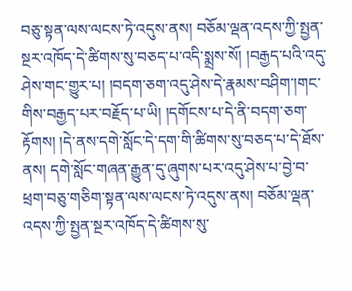བཅུ་སྟན་ལས་ལངས་ཏེ་འདུས་ནས། བཅོམ་ལྡན་འདས་ཀྱི་སྤྱན་སྔར་འཁོད་དེ་ཚིགས་སུ་བཅད་པ་འདི་སྨྲས་སོ། །བརྒྱད་པའི་འདུ་ཤེས་གང་གྱུར་པ། །བདག་ཅག་འདུ་ཤེས་དེ་རྣམས་བཤིག་།གང་གིས་བརྒྱད་པར་བརྗོད་པ་ཡི། །དགོངས་པ་དེ་ནི་བདག་ཅག་རྟོགས། །དེ་ནས་དགེ་སློང་དེ་དག་གི་ཚིགས་སུ་བཅད་པ་དེ་ཐོས་ནས། དགེ་སློང་གཞན་རྒྱུན་དུ་ཞུགས་པར་འདུ་ཤེས་པ་བྱེ་བ་ཕྲག་བཅུ་གཅིག་སྟན་ལས་ལངས་ཏེ་འདུས་ནས། བཅོམ་ལྡན་འདས་ཀྱི་སྤྱན་སྔར་འཁོད་དེ་ཚིགས་སུ་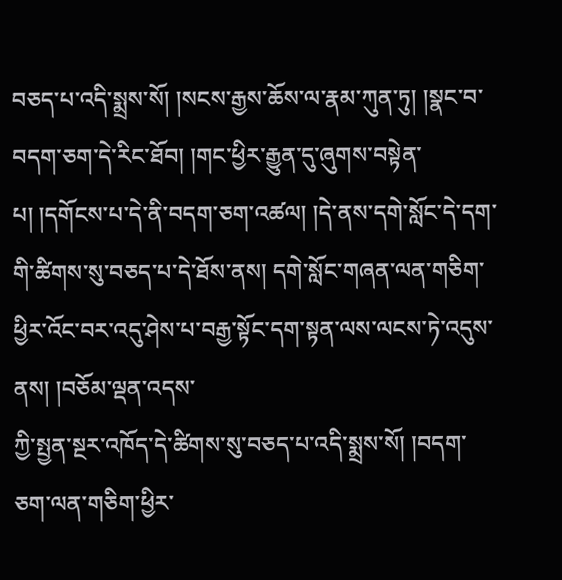བཅད་པ་འདི་སྨྲས་སོ། །སངས་རྒྱས་ཆོས་ལ་རྣམ་ཀུན་ཏུ། །སྣང་བ་བདག་ཅག་དེ་རིང་ཐོབ། །གང་ཕྱིར་རྒྱུན་དུ་ཞུགས་བསྟེན་པ། །དགོངས་པ་དེ་ནི་བདག་ཅག་འཚལ། །དེ་ནས་དགེ་སློང་དེ་དག་གི་ཚིགས་སུ་བཅད་པ་དེ་ཐོས་ནས། དགེ་སློང་གཞན་ལན་གཅིག་ཕྱིར་འོང་བར་འདུ་ཤེས་པ་བརྒྱ་སྟོང་དག་སྟན་ལས་ལངས་ཏེ་འདུས་ནས། །བཅོམ་ལྡན་འདས་
ཀྱི་སྤྱན་སྔར་འཁོད་དེ་ཚིགས་སུ་བཅད་པ་འདི་སྨྲས་སོ། །བདག་ཅག་ལན་གཅིག་ཕྱིར་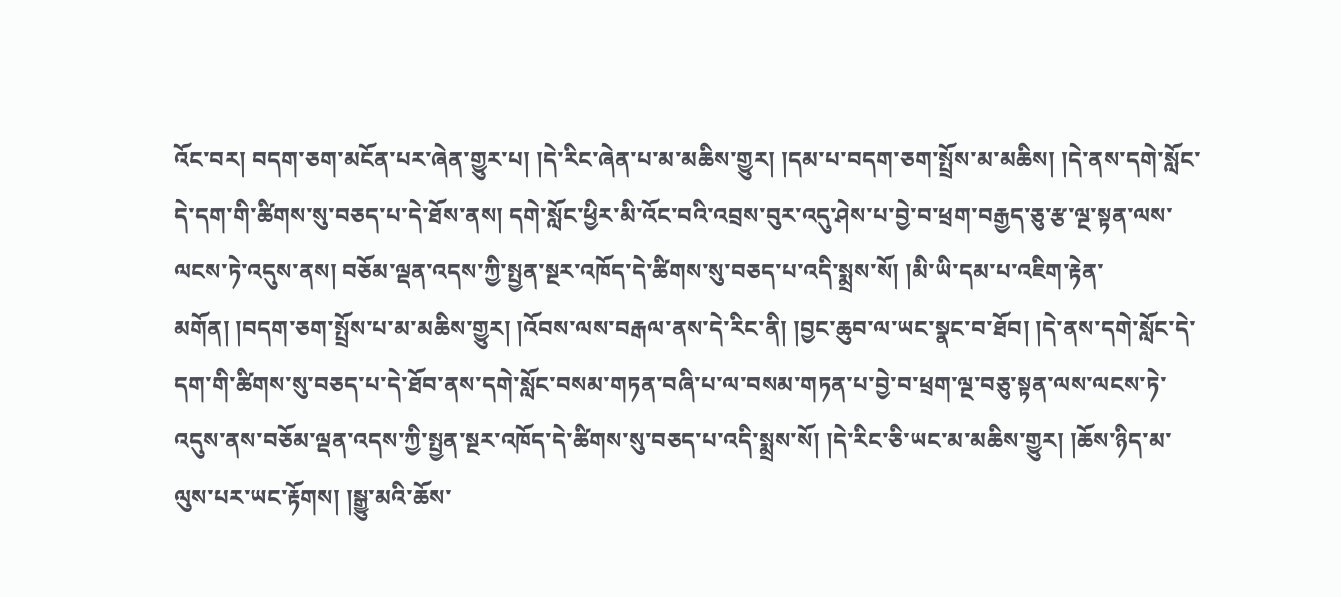འོང་བར། བདག་ཅག་མངོན་པར་ཞེན་གྱུར་པ། །དེ་རིང་ཞེན་པ་མ་མཆིས་གྱུར། །དམ་པ་བདག་ཅག་སྤྲོས་མ་མཆིས། །དེ་ནས་དགེ་སློང་དེ་དག་གི་ཚིགས་སུ་བཅད་པ་དེ་ཐོས་ནས། དགེ་སློང་ཕྱིར་མི་འོང་བའི་འབྲས་བུར་འདུ་ཤེས་པ་བྱེ་བ་ཕྲག་བརྒྱད་ཅུ་རྩ་ལྔ་སྟན་ལས་ལངས་ཏེ་འདུས་ནས། བཅོམ་ལྡན་འདས་ཀྱི་སྤྱན་སྔར་འཁོད་དེ་ཚིགས་སུ་བཅད་པ་འདི་སྨྲས་སོ། །མི་ཡི་དམ་པ་འཇིག་རྟེན་མགོན། །བདག་ཅག་སྤྲོས་པ་མ་མཆིས་གྱུར། །འོབས་ལས་བརྒལ་ནས་དེ་རིང་ནི། །བྱང་ཆུབ་ལ་ཡང་སྣང་བ་ཐོབ། །དེ་ནས་དགེ་སློང་དེ་དག་གི་ཚིགས་སུ་བཅད་པ་དེ་ཐོབ་ནས་དགེ་སློང་བསམ་གཏན་བཞི་པ་ལ་བསམ་གཏན་པ་བྱེ་བ་ཕྲག་ལྔ་བཅུ་སྟན་ལས་ལངས་ཏེ་འདུས་ནས་བཅོམ་ལྡན་འདས་ཀྱི་སྤྱན་སྔར་འཁོད་དེ་ཚིགས་སུ་བཅད་པ་འདི་སྨྲས་སོ། །དེ་རིང་ཅི་ཡང་མ་མཆིས་གྱུར། །ཆོས་ཉིད་མ་ལུས་པར་ཡང་རྟོགས། །སྒྱུ་མའི་ཆོས་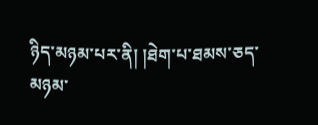ཉིད་མཉམ་པར་ནི། །ཐེག་པ་ཐམས་ཅད་མཉམ་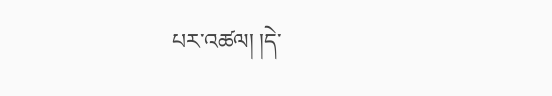པར་འཚལ། །དེ་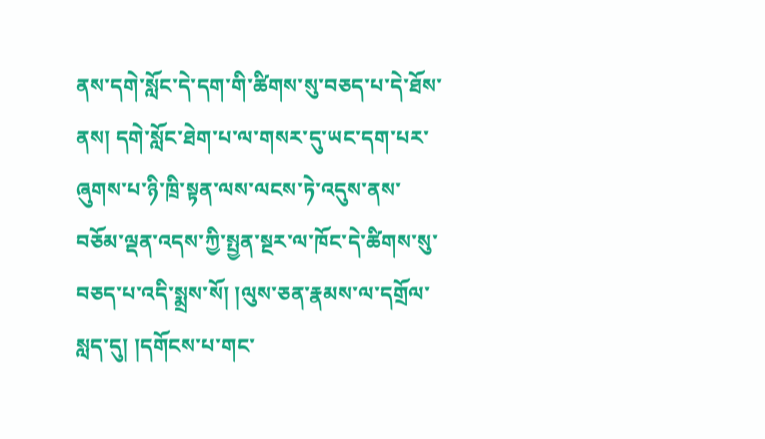ནས་དགེ་སློང་དེ་དག་གི་ཚིགས་སུ་བཅད་པ་དེ་ཐོས་ནས། དགེ་སློང་ཐེག་པ་ལ་གསར་དུ་ཡང་དག་པར་ཞུགས་པ་ཉི་ཁྲི་སྟན་ལས་ལངས་ཏེ་འདུས་ནས་བཅོམ་ལྡན་འདས་ཀྱི་སྤྱན་སྔར་ལ་ཁོང་དེ་ཚིགས་སུ་བཅད་པ་འདི་སྨྲས་སོ། །ལུས་ཅན་རྣམས་ལ་དགྲོལ་སླད་དུ། །དགོངས་པ་གང་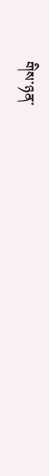གིས་ཉན་